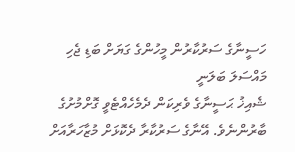ހަސީނާގެ ސަރުކާރުން މީހުންގެ ގަޔަށް ބަޑި ޖެހި މައްސަލަ ބަލަނީ
ޝެއިޚު ޙަސީނާގެ ވެރިކަން ދެމެހެއްޓެވީ ގޮށްމުށުގެ ބާރުންނެވެ. އޭނާގެ ސަރުކާރާ ދެކޮޅަށް މުޒާހަރާއަށް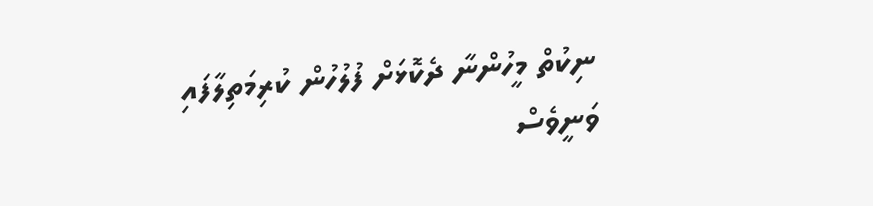ނިކުތް މީހުންނާ ދެކޮޅަށް ފުލުހުން ކުރިމަތިލާފައި ވަނީވެސް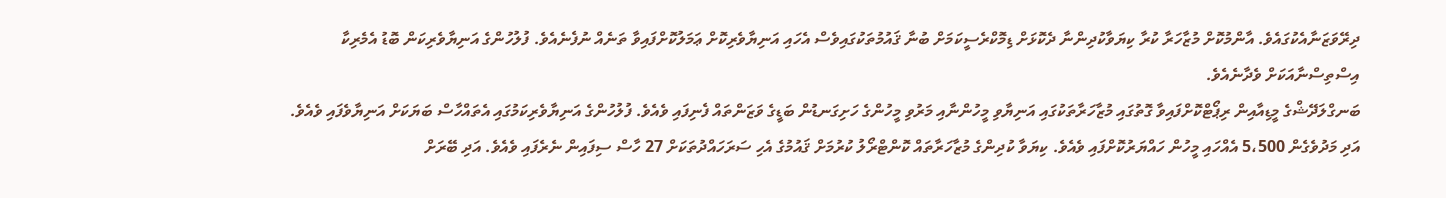ދިރޭވަޒަނާއެކުގައެވެ. އާންމުކޮށް މުޒާހަރާ ކުރާ ކިޔަވާކުދިންނާ ދެކޮޅަށް ޑިމޮކްރެސީކަމަށް ބުނާ ޤައުމުތަކުގައިވެސް އެހައި އަނިޔާވެރިކޮށް ޢަމަލުކޮށްފައިވާ ތަނެއް ނުފެނެއެވެ. ފުލުހުންގެ އަނިޔާވެރިކަން ބޮޑު އެމެރިކާ އިސްތިސްނާއަކަށް ވެދާނެއެވެ.
ބަނގްލަދޭޝްގެ މީޑިއާއިން ރިޕޯޓްކޮށްފައިވާ ގޮތުގައި މުޒާހަރާތަކުގައި އަނިޔާވި މީހުންނާއި މަރުވި މީހުންގެ ހަށިގަނޑުން ބަޑީގެ ވަޒަންތައް ފެނިފައި ވެއެވެ. ފުލުހުންގެ އަނިޔާވެރިކަމުގައި އެތައްހާސް ބަޔަކަށް އަނިޔާވެފައި ވެއެވެ. އަދި މަދުވެގެން 5،500 އެއްހައި މީހުން ހައްޔަރުކޮށްފައި ވެއެވެ. ކިޔަވާ ކުދިންގެ މުޒާހަރާތައް ކޮންޓްރޯލު ކުރުމަށް ޤައުމުގެ އެހި ސަރަހައްދުތަކަށް 27 ހާސް ސިފައިން ނެރެފައި ވެއެވެ. އަދި ބޭރަށް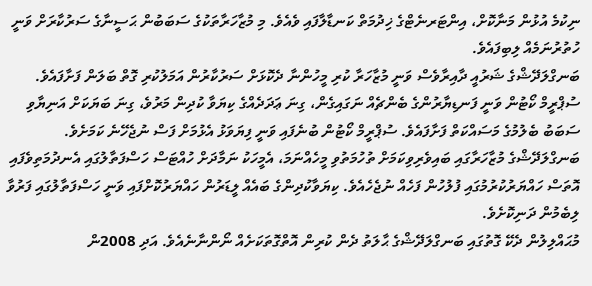ނިކުމެ އުޅުން މަނާކޮށް، އިންޓަރނެޓްގެ ޚިދުމަތް ކަނޑާލާފައި ވެއެވެ. މި މުޒާހަރާތަކުގެ ސަބަބުން ޙަސީނާގެ ސަރުކާރަށް ވަނީ ހުތުރުނަމެއް ލިބިފައެވެ.
ބަނގްލަދޭޝްގެ ޝަރުއީ ދާއިރާވެސް ވަނީ މުޒާހަރާ ކުރި މީހުންނާ ދެކޮޅަށް ސަރުކާރުން އަމަލުކުރި ގޮތް ބަލަން ފަށާފައެވެ. ސުޕްރީމް ކޯޓުން ވަނީ ފަނޑިޔާރުންގެ ބެންޗެއް ނަގައިގެން، ގިނަ ޢަދަދެއްގެ ކިޔަވާ ކުދިން މަރުވެ، ގިނަ ބަޔަކަށް އަނިޔާވި ސަބަބު ބެލުމުގެ މަސައްކަތް ފަށާފައެވެ. ސުޕްރީމް ކޯޓުން ބުނެފައި ވަނީ ފިޔަވަޅު އެޅުމަށް ފަސް ނުޖެހޭނެ ކަމަށެވެ.
ބަނގްލަދޭޝްގެ މުޒާހަރާގައި ބައިވެރިވިކަމަށް ތުހުމަތުވި މީހެއްނަމަ، އެމީހަކު ނަމާދަށް ހުއްޓަސް ހަސްފަތާލުގައި އެނދުމަތިވެފައި އޮތަސް ހައްޔަރުކުރުމުގައި ފުލުހުން ފަހެއް ނުޖެހެއެވެ. ކިޔަވާކުދިންގެ ބައެއް ލީޑަރުން ހައްޔަރުކޮށްފައި ވަނީ ހަސްފަތާލުގައި ފަރުވާ ލިބެމުން ދަނިކޮށެވެ.
މުޙައްލިލުން ދެކޭ ގޮތުގައި ބަނގްލަދޭޝްގެ ޙާލަތު ދެން ކުރިން އޮތްގޮތަކަށެއް ނޯންނާނެއެވެ. އަދި 2008ން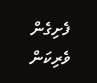ފެށިގެން ވެރިކަން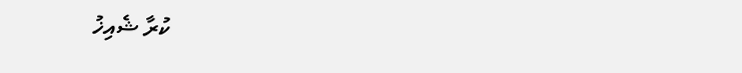ކުރާ ޝެއިޚު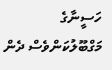ހަސީނާގެ މަގްބޫލުކަންވެސް ދެން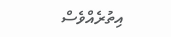އިތުރެއްވެސް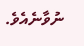ނުވާނެއެވެ.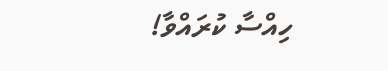ހިއްސާ ކުރައްވާ!